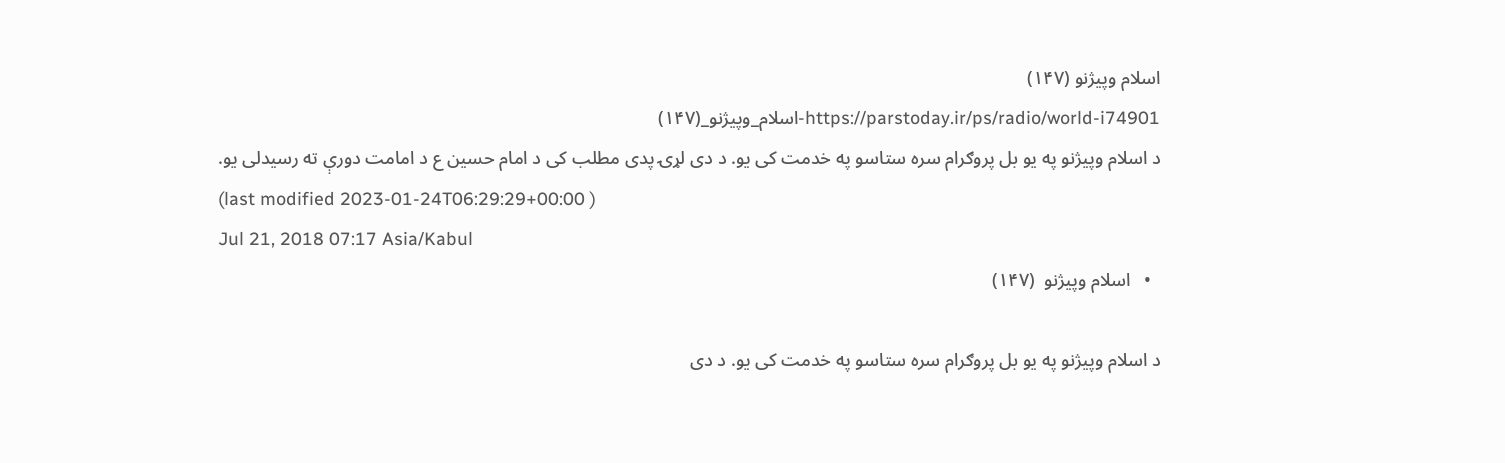اسلام وپیژنو (۱۴۷)
https://parstoday.ir/ps/radio/world-i74901-اسلام_وپیژنو_(۱۴۷)
د اسلام وپیژنو په یو بل پروګرام سره ستاسو په خدمت کی یو. د دی لړۍ پدی مطلب کی د امام حسین ع د امامت دورې ته رسیدلی یو.
(last modified 2023-01-24T06:29:29+00:00 )
Jul 21, 2018 07:17 Asia/Kabul
  •   اسلام وپیژنو  (۱۴۷)

د اسلام وپیژنو په یو بل پروګرام سره ستاسو په خدمت کی یو. د دی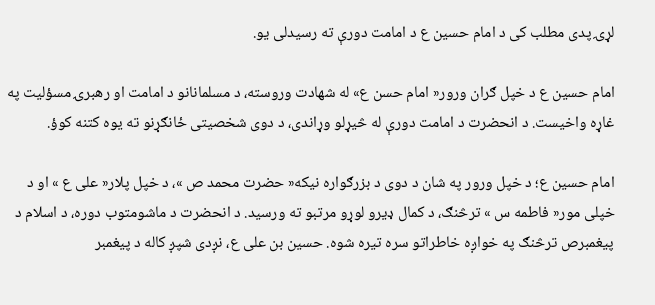لړۍ پدی مطلب کی د امام حسین ع د امامت دورې ته رسیدلی یو.

امام حسین ع د خپل ګران ورور« امام حسن ع» له شهادت وروسته، د مسلمانانو د امامت او رهبرۍ مسؤلیت په غاړه واخیست. د انحضرت د امامت دورې له څیړلو وړاندی، د دوی شخصیتی ځانګړنو ته یوه کتنه کوؤ.

امام حسین ع؛ د خپل ورور په شان د دوی د بزرګواره نیکه« حضرت محمد ص »، د خپل پلار« علی ع » او د خپلی مور« فاطمه س » ترڅنګ، د کمال ډیرو لوړو مرتبو ته ورسید. د انحضرت د ماشومتوب دوره، د اسلام د پیغمبرص ترڅنګ په خواږه خاطراتو سره تیره شوه. حسین بن علی ع، نږدی شپږ کاله د پیغمبر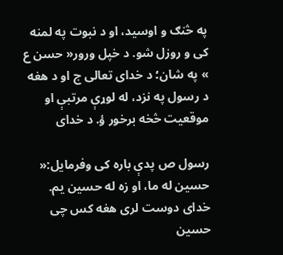په څنګ و اوسید، او د نبوت په لمنه کی و روزل شو. د خپل ورور« حسن ع » په شان؛ د خدای تعالی ج او د هغه د رسول په نزد، له لوړې مرتبې او موقعیت څخه برخور ؤ. د خدای

رسول ص پدې باره کی وفرمایل:« حسین له ما، او زه له حسین یم. خدای دوست لری هغه کس چی حسین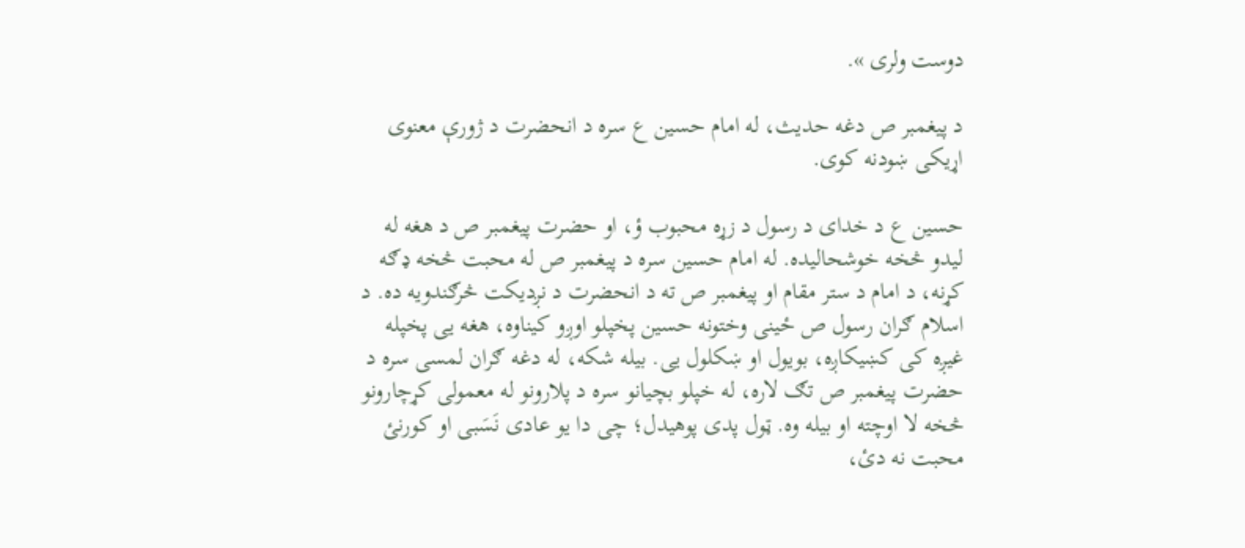دوست ولری ».

د پیغمبر ص دغه حدیث، له امام حسین ع سره د انحضرت د ژورې معنوی اړیکی ښودنه کوی.

حسین ع د خدای د رسول د زړه محبوب ؤ، او حضرت پیغمبر ص د هغه له لیدو څخه خوشحالیده. له امام حسین سره د پیغمبر ص له محبت څخه ډګه کړنه، د امام د ستر مقام او پیغمبر ص ته د انحضرت د نږدیکت څرګندویه ده. د اسلام ګران رسول ص ځینی وختونه حسین پخپلو اوږو کیناوه، هغه یی پخپله غیږه کی کښیکاږه، بویول او ښکلول یی. بیله شکه، له دغه ګران لمسی سره د حضرت پیغمبر ص تګ لاره، له خپلو بچیانو سره د پلارونو له معمولی کړچارونو څخه لا اوچته او بیله وه. ټول پدی پوهیدل؛ چی دا یو عادی نَسَبی او کورنئ محبت نه دئ،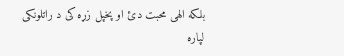بلکه الهی محبت دئ او پخپل زړه کی د راتلونکی لپاره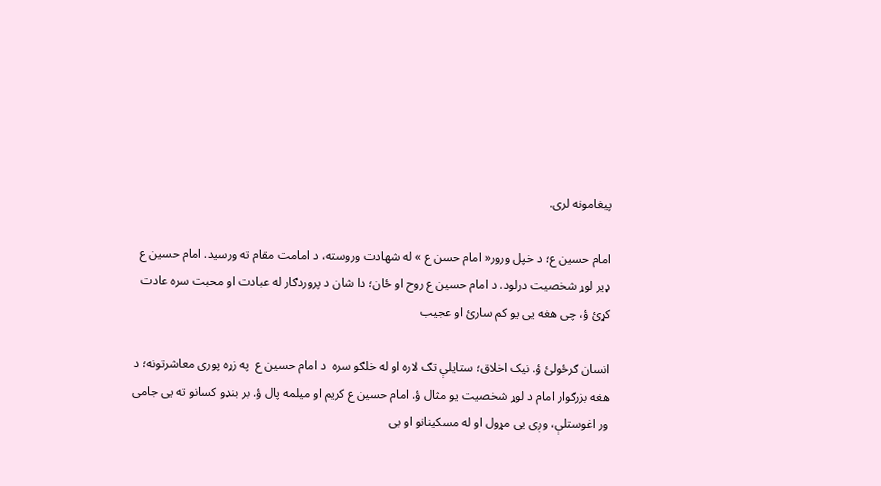پیغامونه لری.

امام حسین ع؛ د خپل ورور« امام حسن ع » له شهادت وروسته، د امامت مقام ته ورسید. امام حسین ع ډیر لوړ شخصیت درلود. د امام حسین ع روح او ځان؛ دا شان د پروردګار له عبادت او محبت سره عادت کړئ ؤ، چی هغه یی یو کم سارئ او عجیب

انسان ګرځولئ ؤ. نیک اخلاق؛ ستایلې تګ لاره او له خلګو سره  د امام حسین ع  په زړه پوری معاشرتونه؛ د هغه بزرګوار امام د لوړ شخصیت یو مثال ؤ. امام حسین ع کریم او میلمه پال ؤ. بر بنډو کسانو ته یی جامی ور اغوستلې، وږی یی مړول او له مسکینانو او بی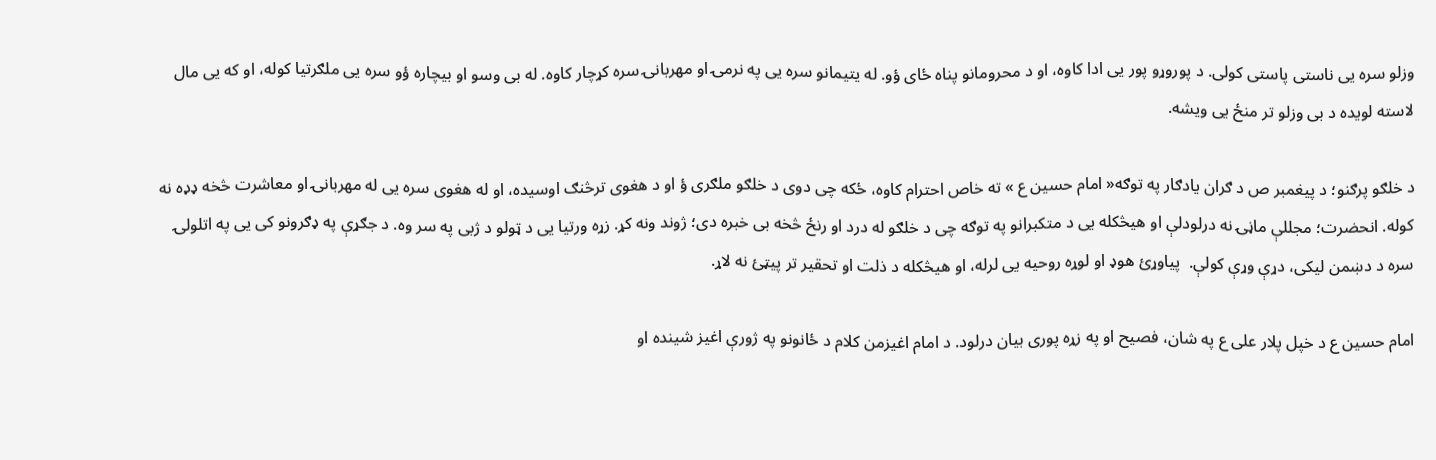وزلو سره یی ناستی پاستی کولی. د پوروړو پور یی ادا کاوه، او د محرومانو پناه ځای ؤو. له یتیمانو سره یی په نرمۍ او مهربانۍ سره کړچار کاوه. له بی وسو او بیچاره ؤو سره یی ملګرتیا کوله، او که یی مال لاسته لویده د بی وزلو تر منځ یی ویشه.

د خلګو پرګنو؛ د پیغمبر ص د ګران یادګار په توګه« امام حسین ع » ته خاص احترام کاوه، ځکه چی دوی د خلګو ملګری ؤ او د هغوی ترڅنګ اوسیده، او له هغوی سره یی له مهربانۍ او معاشرت څخه ډډه نه کوله. انحضرت؛ مجللې ماڼۍ نه درلودلې او هیڅکله یی د متکبرانو په توګه چی د خلګو له درد او رنځ څخه بی خبره دی؛ ژوند ونه کړ. زړه ورتیا یی د ټولو د ژبی په سر وه. د جګړې په ډګرونو کی یی په اتلولۍ سره د دښمن لیکی، دړې وړې کولې.  پیاوړئ هوډ او لوړه روحیه یی لرله، او هیڅکله د ‌ذلت او تحقیر تر پیټئ نه لاړ.

امام حسین ع د خپل پلار علی ع په شان، فصیح او په زړه پوری بیان درلود. د امام اغیزمن کلام د ځانونو په ژورې اغیز شینده او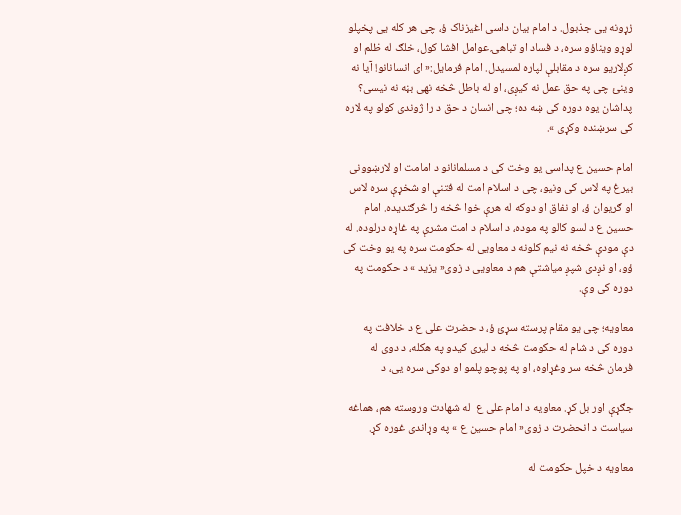زړونه یی جذبول. د امام بیان داسی اغیزناک ؤ، چی هر کله یی پخپلو لوړو ویناؤو سره، د فساد او تباهۍ عوامل افشا کول، خلګ له ظلم او کږلاریو سره د مقابلې لپاره لمسیدل. امام فرمایل:« ای انسانانو! آیا نه وینئ چی په حق عمل نه کیږی، او له باطل څخه نهی بڼه نه نیسی؟ پداشان یوه دوره کی ښه ده؛ چی انسان د حق د را ژوندی کولو په لاره کی سرښنده وکړی ».

امام حسین ع پداسی یو وخت کی د مسلمانانو د امامت او لارښوونی بیرغ په لاس کی ونیو، چی د اسلام امت له فتنې او شخړې سره لاس او ګریوان ؤ، او نفاق او دوکه له هرې خوا څخه را څرګندیده. امام حسین ع د لسو کالو په موده، د اسلام د امت مشرې په غاړه درلوده. له دې مودې څخه نه نیم کلونه د معاویی له حکومت سره په یو وخت کی ؤو، او نږدی شپږ میاشتې هم د معاویی د زوی« یزید » د حکومت په دوره کی وې.

معاویه؛ چی یو مقام پرسته سړئ ؤ، د حضرت علی ع د خلافت په دوره کی د شام له حکومت څخه د لیری کیدو په هکله، د دوی له فرمان څخه سر وغړاوه، او په پوچو پلمو او دوکی سره یی، د

جګړې اور بل کړ. معاویه د امام علی ع  له شهادت وروسته هم، هماغه سیاست د انحضرت د زوی« امام حسین ع » په وړاندی غوره کړ.

معاویه د خپل حکومت له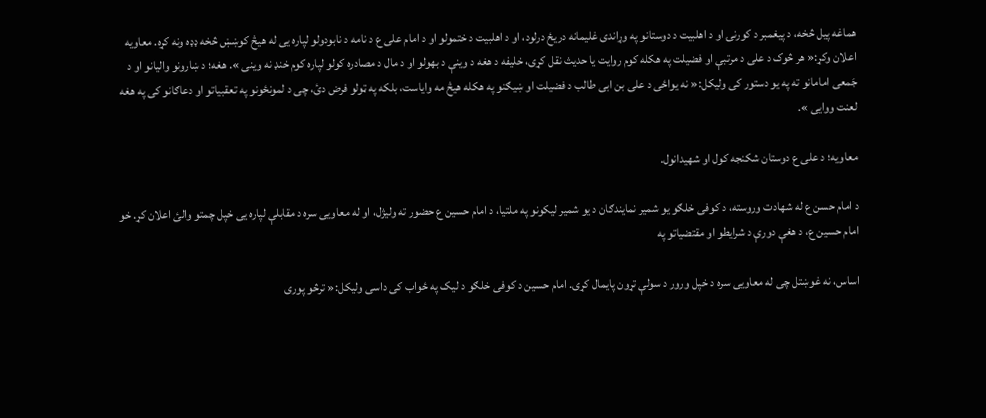هماغه پیل څخه، د پیغمبر د کورنۍ او د اهلبیت د دوستانو په وړاندی غلیمانه دریځ درلود، او د اهلبیت د ختمولو او د امام علی ع د نامه د نابودولو لپاره یی له هیڅ کوښښ څخه ډډه ونه کړه. معاویه اعلان وکړ:« هر څوک د علی د مرتبې او فضیلت په هکله کوم روایت یا حدیث نقل کړی، خلیفه د هغه د وینې د بهولو او د مال د مصادره کولو لپاره کوم خنډ نه وینی ». هغه؛ د ښارونو والیانو او د جَمعی امامانو ته په یو دستور کی ولیکل:« نه یواځی د علی بن ابی طالب د فضیلت او ښیګنو په هکله هیڅ مه وایاست، بلکه په ټولو فرض دئ، چی د لمونځونو په تعقبیاتو او دعاګانو کی په هغه لعنت ووایی ».

معاویه؛ د علی ع دوستان شکنجه کول او شهیدانول.

د امام حسن ع له شهادت وروسته، د کوفی خلګو یو شمیر نمایندګان د یو شمیر لیکونو په ملتیا، د امام حسین ع حضور ته ولیژل، او له معاویی سره د مقابلې لپاره یی خپل چمتو والئ اعلان کړ. خو امام حسین ع، د هغې دورې د شرایطو او مقتضیاتو په

اساس، نه غوښتل چی له معاویی سره د خپل ورور د سولې تړون پایمال کړی. امام حسین د کوفی خلګو د لیک په ځواب کی داسی ولیکل:« ترڅو پوری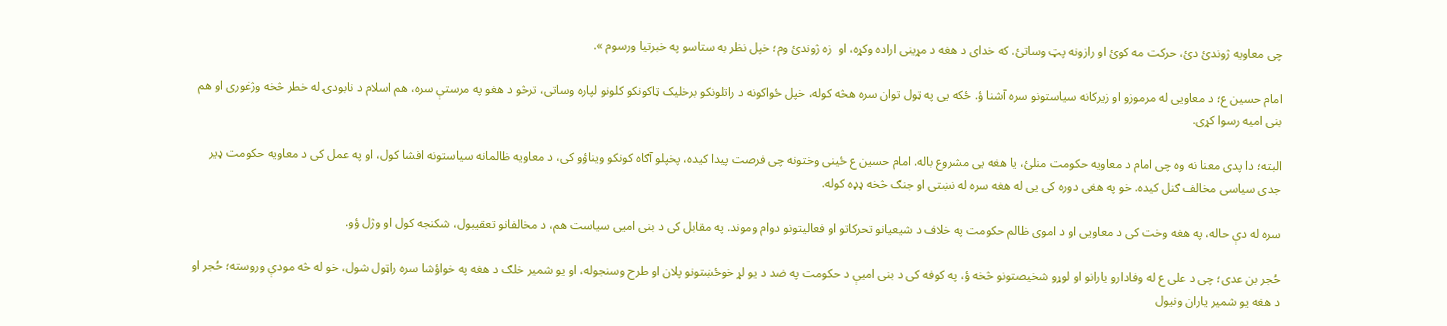چی معاویه ژوندئ دئ، حرکت مه کوئ او رازونه پټ وساتئ. که خدای د هغه د مړینی اراده وکړه، او  زه ژوندئ وم؛ خپل نظر به ستاسو په خبرتیا ورسوم ».

امام حسین ع؛ د معاویی له مرموزو او زیرکانه سیاستونو سره آشنا ؤ. ځکه یی په ټول توان سره هڅه کوله، خپل ځواکونه د راتلونکو برخلیک ټاکونکو کلونو لپاره وساتی، ترڅو د هغو په مرستې سره، هم اسلام د نابودۍ له خطر څخه وژغوری او هم بنی امیه رسوا کړی.

البته؛ دا پدی معنا نه وه چی امام د معاویه حکومت منلئ، یا هغه یی مشروع باله. امام حسین ع ځینی وختونه چی فرصت پیدا کیده، پخپلو آګاه کونکو ویناؤو کی، د معاویه ظالمانه سیاستونه افشا کول، او په عمل کی د معاویه حکومت ډیر جدی سیاسی مخالف ګنل کیده. خو په هغی دوره کی یی له هغه سره له نښتی او جنګ څخه ډډه کوله.

سره له دې حاله، په هغه وخت کی د معاویی او د اموی ظالم حکومت په خلاف د شیعیانو تحرکاتو او فعالیتونو دوام وموند. په مقابل کی د بنی امیی سیاست هم، د مخالفانو تعقیبول، شکنجه کول او وژل ؤو.

حُجر بن عدی؛ چی د علی ع له وفادارو یارانو او لوړو شخیصتونو څخه ؤ، په کوفه کی د بنی امیې د حکومت په ضد د یو لړ خوځښتونو پلان او طرح وسنجوله، او یو شمیر خلګ د هغه په خواؤشا سره راټول شول، خو له څه مودې وروسته؛ حُجر او د هغه یو شمیر یاران ونیول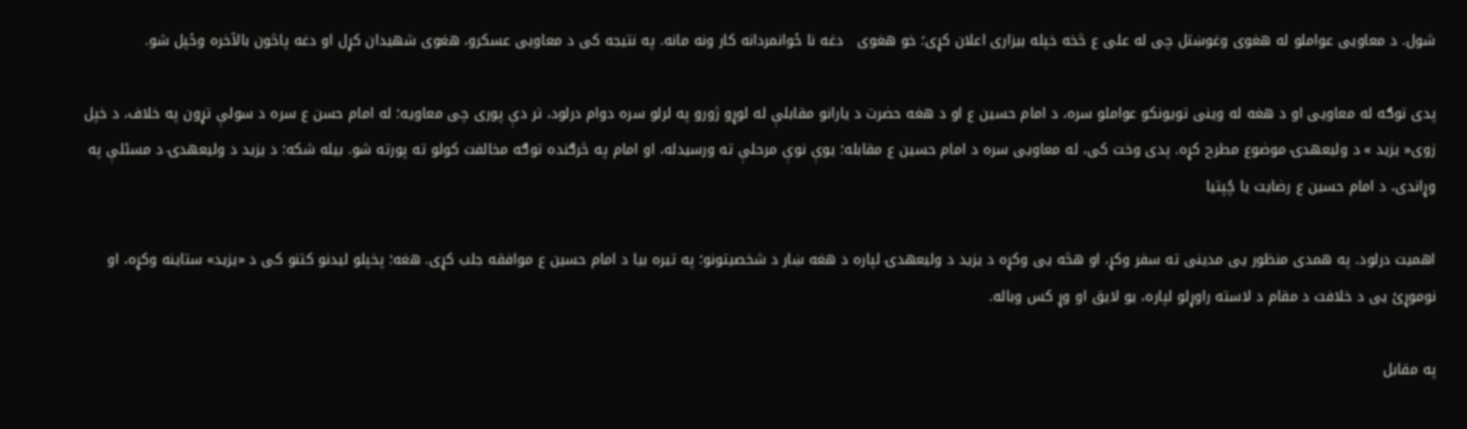شول. د معاویی عواملو له هغوی وغوښتل چی له علی ع څخه خپله بیزاری اعلان کړی؛ خو هغوی   دغه نا ځوانمردانه کار ونه مانه. په نتیجه کی د معاویی عسکرو، هغوی شهیدان کړل او دغه پاڅون بالآخره وځپل شو.

پدی توګه له معاویی او د هغه له وینی تویونکو عواملو سره، د امام حسین ع او د هغه حضرت د یارانو مقابلې له لوړو ژورو په لرلو سره دوام درلود، تر دې پوری چی معاویه؛ له امام حسن ع سره د سولې تړون په خلاف، د خپل زوی« یزید » د ولیعهدۍ موضوع مطرح کړه. پدی وخت کی، له معاویی سره د امام حسین ع مقابله؛ یوې نوې مرحلې ته ورسیدله، او امام په څرګنده توګه مخالفت کولو ته پورته شو. بیله شکه؛ د یزید د ولیعهدۍ د مسئلې په وړاندی، د امام حسین ع رضایت یا چُپتیا

اهمیت درلود. په همدی منظور یی مدینی ته سفر وکړ، او هڅه یی وکړه د یزید د ولیعهدۍ لپاره د هغه ښار د شخصیتونو؛ په تیره بیا د امام حسین ع موافقه جلب کړی. هغه؛ پخپلو لیدنو کتنو کی د «یزید» ستاینه وکړه، او نوموړئ یی د خلافت د مقام د لاسته راوړلو لپاره، یو لایق او وړ کس وباله.

په مقابل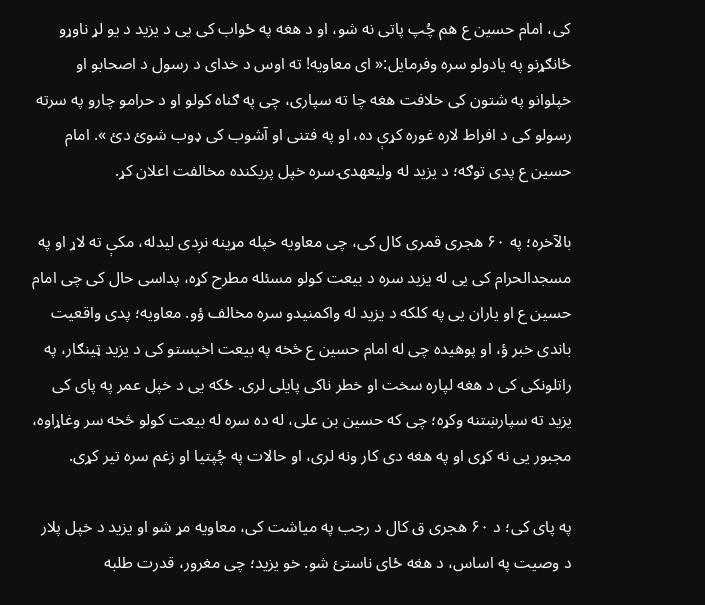کی، امام حسین ع هم چُپ پاتی نه شو، او د هغه په ځواب کی یی د یزید د یو لړ ناوړو ځانګړنو په یادولو سره وفرمایل:« ای معاویه! ته اوس د خدای د رسول د اصحابو او خپلوانو په شتون کی خلافت هغه چا ته سپاری، چی په ګناه کولو او د حرامو چارو په سرته رسولو کی د افراط لاره غوره کړې ده، او په فتنی او آشوب کی ډوب شوئ دئ ». امام حسین ع پدی توګه؛ د یزید له ولیعهدۍ سره خپل پریکنده مخالفت اعلان کړ.

بالآخره؛ په ۶۰ هجری قمری کال کی، چی معاویه خپله مړینه نږدی لیدله، مکې ته لاړ او په مسجدالحرام کی یی له یزید سره د بیعت کولو مسئله مطرح کړه، پداسی حال کی چی امام حسین ع او یاران یی په کلکه د یزید له واکمنیدو سره مخالف ؤو. معاویه؛ پدی واقعیت باندی خبر ؤ، او پوهیده چی له امام حسین ع څخه په بیعت اخیستو کی د یزید ټینګار، په راتلونکی کی د هغه لپاره سخت او خطر ناکی پایلی لری. ځکه یی د خپل عمر په پای کی یزید ته سپارښتنه وکړه؛ چی که حسین بن علی، له ده سره له بیعت کولو څخه سر وغاړاوه، مجبور یی نه کړی او په هغه دی کار ونه لری، او حالات په چُپتیا او زغم سره تیر کړی.

په پای کی؛ د ۶۰ هجری ق کال د رجب په میاشت کی، معاویه مړ شو او یزید د خپل پلار د وصیت په اساس، د هغه ځای ناستئ شو. خو یزید؛ چی مغرور، قدرت طلبه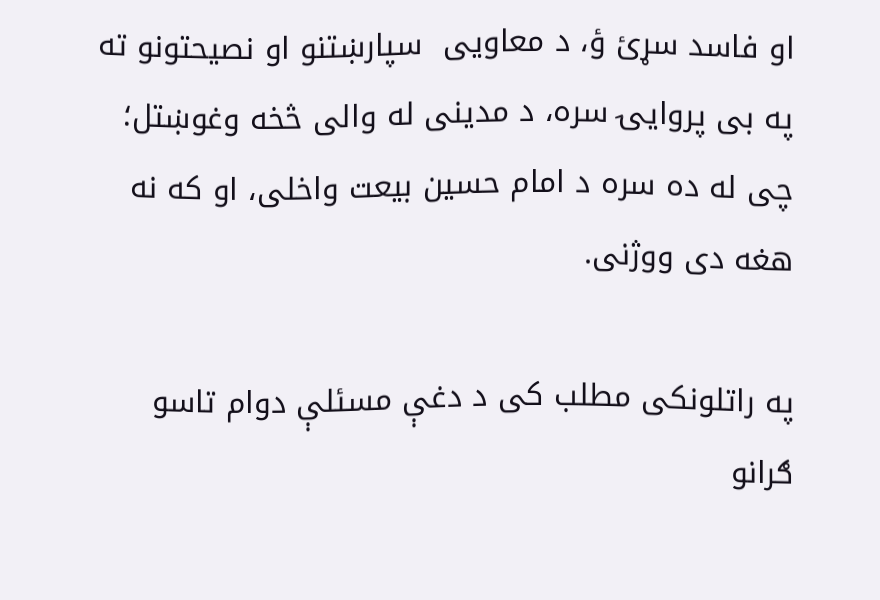او فاسد سړئ ؤ، د معاویی  سپارښتنو او نصیحتونو ته په بی پروایۍ سره، د مدینی له والی څخه وغوښتل؛ چی له ده سره د امام حسین بیعت واخلی، او که نه هغه دی ووژنی.

په راتلونکی مطلب کی د دغې مسئلې دوام تاسو ګرانو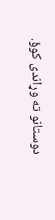دوستانو ته وړاندی کوؤ.